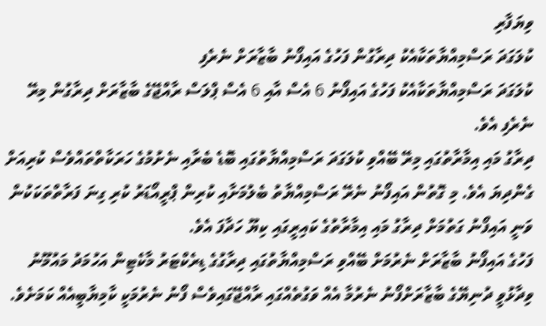ވިޔަފާރި
ކުލަގަދަ ރަސްމިއްޔާތަކާއެކު ދިރާގުން ފަހުގެ އައިފޯނު ބާޒާރަށް ނެރެފި
ކުލަގަދަ ރަސްމިއްޔާތަކާއެކު ފަހުގެ އައިފޯނު 6 އެސް އާއި 6 އެސް ޕްލަސް ރާއްޖޭގެ ބާޒާރަށް ދިރާގުން މިރޭ ނެރެފި އެވެ.
ދިރާގު މައި އިމާރާތުގައި މިރޭ ބޭއްވި ކުލަގަދަ ރަސްމިއްޔާތުގައި ބޮޑެ ބެރާއި ނެށުމުގެ ހަރަކާތްތައްވެސް ކުރިއަށް ގެންދިޔަ އެވެ. މި ގޮތުން އައިފޯނު ނެރޭ ރަސްމިއްޔާތު ބެލުމަށާއި ކުރިން ޕްރީއޯޑަރު ކުރި ގިނަ ފަރާތްތަކަކުން ވަނީ އައިފޯނު ގަތުމަށް ދިރާގު މައި އިމާރާތުގެ ކައިރީގައި ކިޔޫ ހަދާފަ އެވެ.
ފަހުގެ އައިފޯނު ބާޒާރަށް ނެރުމަށް ބޭއްވި ރަސްމިއްޔާތުގައި ދިރާގުގެ ޑިރެކްޓަރު މާކެޓިން އަހުމަދު މައުމޫނު ވިދާޅުވީ ދުނިޔޭގެ ބާޒާރަށްފޯނު ނެރުމާ އެއް ވަގުތެއްގައި ރާއްޖޭގައިވެސް ފޯނު ނެރުމަކީ ކާމިޔާބީއެއް ކަމަށެވެ.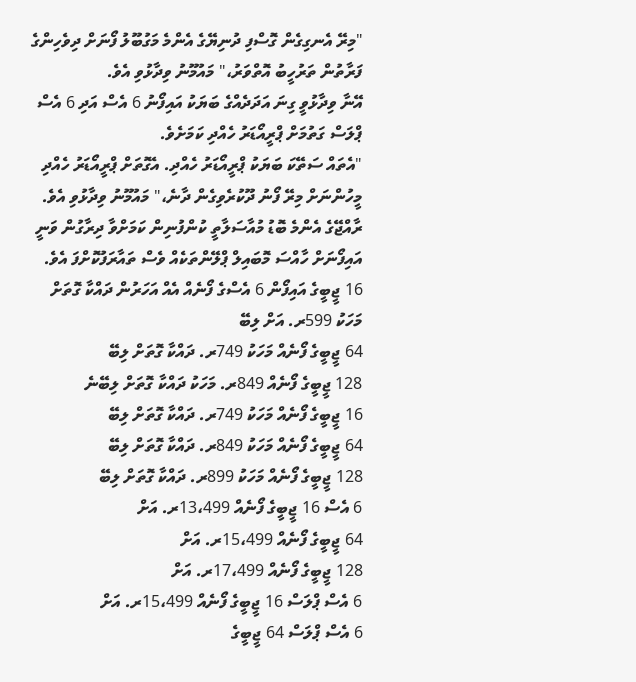"މިރޭ އެނގިގެން ގޮސްފި ދުނިޔޭގެ އެންމެ މަގުބޫލު ފޯނަށް ދިވެހިންގެ ފަރާތުން ތަރުހީބު އޮތްވަރު،" މައުމޫނު ވިދާޅުވި އެވެ.
އޭނާ ވިދާޅުވީ ގިނަ އަދަދެއްގެ ބަޔަކު އައިފޯނު 6 އެސް އަދި 6 އެސް ޕްލަސް ގަތުމަށް ޕްރީއޯޑަރު ހެއްދި ކަމަށެވެ.
"އެތައް ސަތޭކަ ބަޔަކު ޕްރީއޯޑަރު ހެއްދި. އެގޮތަށް ޕްރީއޯޑަރު ހެއްދި މީހުންނަށް މިރޭ ފޯނު ދޫކުރެވިގެން ދާނެ،" މައުމޫނު ވިދާޅުވި އެވެ.
ރާއްޖޭގެ އެންމެ ބޮޑު މުއާސަލާތީ ކުންފުނިން ކަމަށްވާ ދިރާގުން ވަނީ އައިފޯނަށް ހާއްސަ މޮބައިލް ޕްލޭންތަކެއް ވެސް ތައާރަފުކޮށްފަ އެވެ.
16 ޖީބީގެ އައިފޯން 6 އެސްގެ ފޯނެއް އެއް އަހަރުން ދައްކާ ގޮތަށް މަހަކު 599ރ. އަށް ލިބޭ
64 ޖީބީގެ ފޯނެއް މަހަކު 749ރ. ދައްކާ ގޮތަށް ލިބޭ
128 ޖީބީގެ ފޯނެއް 849ރ. މަހަކު ދައްކާ ގޮތަށް ލިބޭނެ
16 ޖީބީގެ ފޯނެއް މަހަކު 749ރ. ދައްކާ ގޮތަށް ލިބޭ
64 ޖީބީގެ ފޯނެއް މަހަކު 849ރ. ދައްކާ ގޮތަށް ލިބޭ
128 ޖީބީގެ ފޯނެއް މަހަކު 899ރ. ދައްކާ ގޮތަށް ލިބޭ
6 އެސް 16 ޖީބީގެ ފޯނެއް 13،499ރ. އަށް
64 ޖީބީގެ ފޯނެއް 15،499ރ. އަށް
128 ޖީބީގެ ފޯނެއް 17،499ރ. އަށް
6 އެސް ޕްލަސް 16 ޖީބީގެ ފޯނެއް 15،499ރ. އަށް
6 އެސް ޕްލަސް 64 ޖީބީގެ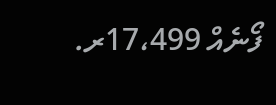ފޯނެއް 17،499ރ.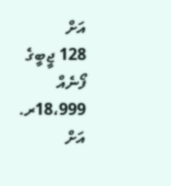އަށް
128 ޖީބީގެ ފޯނެއް 18،999ރ. އަށް